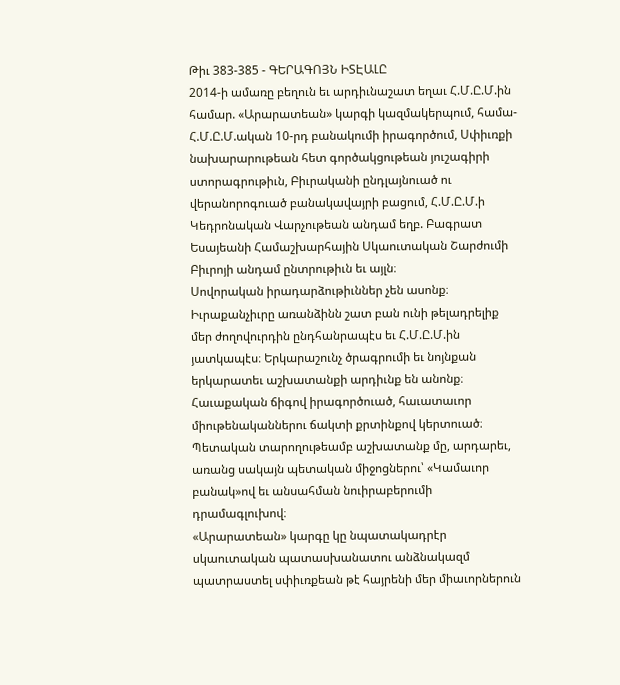Թիւ 383-385 - ԳԵՐԱԳՈՅՆ ԻՏԷԱԼԸ
2014-ի ամառը բեղուն եւ արդիւնաշատ եղաւ Հ.Մ.Ը.Մ.ին համար. «Արարատեան» կարգի կազմակերպում, համա-Հ.Մ.Ը.Մ.ական 10-րդ բանակումի իրագործում, Սփիւռքի նախարարութեան հետ գործակցութեան յուշագիրի ստորագրութիւն, Բիւրականի ընդլայնուած ու վերանորոգուած բանակավայրի բացում, Հ.Մ.Ը.Մ.ի Կեդրոնական Վարչութեան անդամ եղբ. Բագրատ Եսայեանի Համաշխարհային Սկաուտական Շարժումի Բիւրոյի անդամ ընտրութիւն եւ այլն։
Սովորական իրադարձութիւններ չեն ասոնք։ Իւրաքանչիւրը առանձինն շատ բան ունի թելադրելիք մեր ժողովուրդին ընդհանրապէս եւ Հ.Մ.Ը.Մ.ին յատկապէս։ Երկարաշունչ ծրագրումի եւ նոյնքան երկարատեւ աշխատանքի արդիւնք են անոնք։ Հաւաքական ճիգով իրագործուած, հաւատաւոր միութենականներու ճակտի քրտինքով կերտուած։ Պետական տարողութեամբ աշխատանք մը, արդարեւ, առանց սակայն պետական միջոցներու՝ «Կամաւոր բանակ»ով եւ անսահման նուիրաբերումի դրամագլուխով։
«Արարատեան» կարգը կը նպատակադրէր սկաուտական պատասխանատու անձնակազմ պատրաստել սփիւռքեան թէ հայրենի մեր միաւորներուն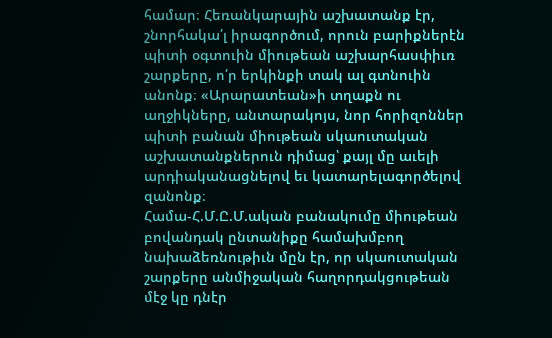համար։ Հեռանկարային աշխատանք էր, շնորհակա՛լ իրագործում, որուն բարիքներէն պիտի օգտուին միութեան աշխարհասփիւռ շարքերը, ո՛ր երկինքի տակ ալ գտնուին անոնք։ «Արարատեան»ի տղաքն ու աղջիկները, անտարակոյս, նոր հորիզոններ պիտի բանան միութեան սկաուտական աշխատանքներուն դիմաց՝ քայլ մը աւելի արդիականացնելով եւ կատարելագործելով զանոնք։
Համա-Հ.Մ.Ը.Մ.ական բանակումը միութեան բովանդակ ընտանիքը համախմբող նախաձեռնութիւն մըն էր, որ սկաուտական շարքերը անմիջական հաղորդակցութեան մէջ կը դնէր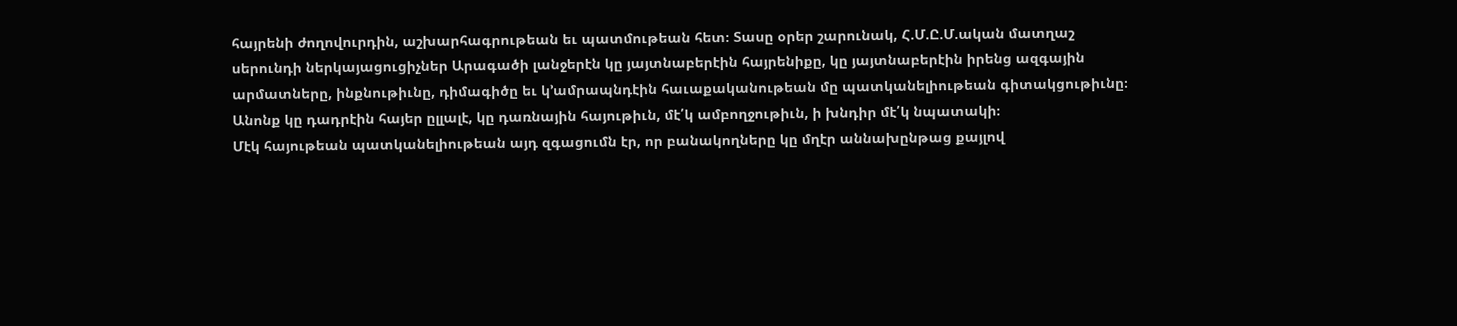հայրենի ժողովուրդին, աշխարհագրութեան եւ պատմութեան հետ։ Տասը օրեր շարունակ, Հ.Մ.Ը.Մ.ական մատղաշ սերունդի ներկայացուցիչներ Արագածի լանջերէն կը յայտնաբերէին հայրենիքը, կը յայտնաբերէին իրենց ազգային արմատները, ինքնութիւնը, դիմագիծը եւ կ’ամրապնդէին հաւաքականութեան մը պատկանելիութեան գիտակցութիւնը։ Անոնք կը դադրէին հայեր ըլլալէ, կը դառնային հայութիւն, մէ՛կ ամբողջութիւն, ի խնդիր մէ՛կ նպատակի։
Մէկ հայութեան պատկանելիութեան այդ զգացումն էր, որ բանակողները կը մղէր աննախընթաց քայլով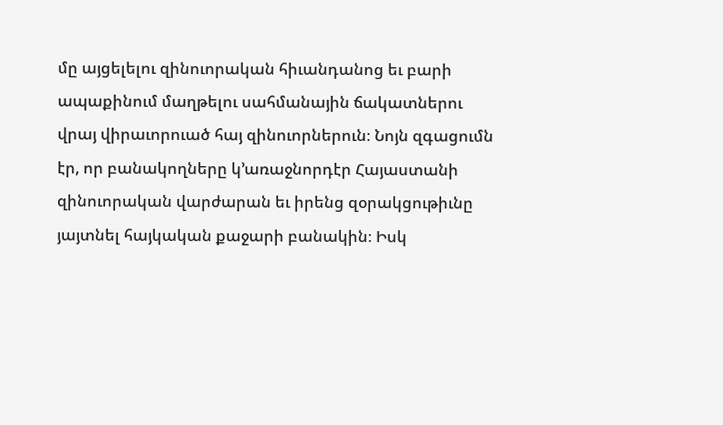մը այցելելու զինուորական հիւանդանոց եւ բարի ապաքինում մաղթելու սահմանային ճակատներու վրայ վիրաւորուած հայ զինուորներուն։ Նոյն զգացումն էր, որ բանակողները կ’առաջնորդէր Հայաստանի զինուորական վարժարան եւ իրենց զօրակցութիւնը յայտնել հայկական քաջարի բանակին։ Իսկ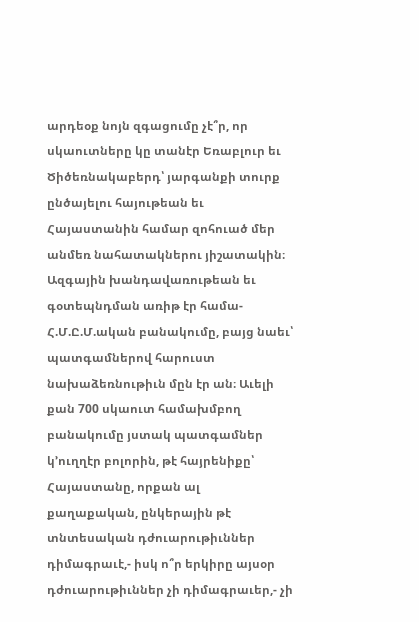արդեօք նոյն զգացումը չէ՞ր, որ սկաուտները կը տանէր Եռաբլուր եւ Ծիծեռնակաբերդ՝ յարգանքի տուրք ընծայելու հայութեան եւ Հայաստանին համար զոհուած մեր անմեռ նահատակներու յիշատակին։
Ազգային խանդավառութեան եւ գօտեպնդման առիթ էր համա-Հ.Մ.Ը.Մ.ական բանակումը, բայց նաեւ՝ պատգամներով հարուստ նախաձեռնութիւն մըն էր ան։ Աւելի քան 700 սկաուտ համախմբող բանակումը յստակ պատգամներ կ’ուղղէր բոլորին, թէ հայրենիքը՝ Հայաստանը, որքան ալ քաղաքական, ընկերային թէ տնտեսական դժուարութիւններ դիմագրաւէ,- իսկ ո՞ր երկիրը այսօր դժուարութիւններ չի դիմագրաւեր,- չի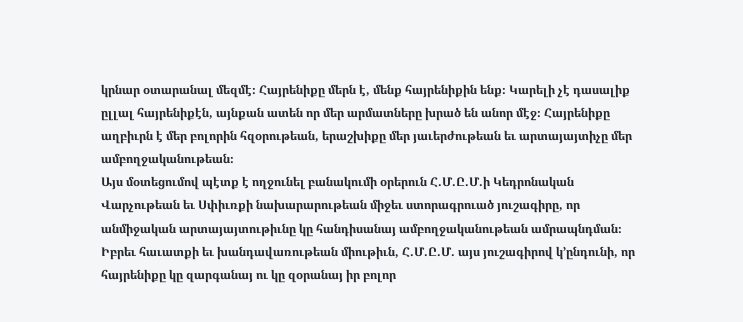կրնար օտարանալ մեզմէ։ Հայրենիքը մերն է, մենք հայրենիքին ենք։ Կարելի չէ դասալիք ըլլալ հայրենիքէն, այնքան ատեն որ մեր արմատները խրած են անոր մէջ։ Հայրենիքը աղբիւրն է մեր բոլորին հզօրութեան, երաշխիքը մեր յաւերժութեան եւ արտայայտիչը մեր ամբողջականութեան։
Այս մօտեցումով պէտք է ողջունել բանակումի օրերուն Հ.Մ.Ը.Մ.ի Կեդրոնական Վարչութեան եւ Սփիւռքի նախարարութեան միջեւ ստորագրուած յուշագիրը, որ անմիջական արտայայտութիւնը կը հանդիսանայ ամբողջականութեան ամրապնդման։ Իբրեւ հաւատքի եւ խանդավառութեան միութիւն, Հ.Մ.Ը.Մ. այս յուշագիրով կ’ընդունի, որ հայրենիքը կը զարգանայ ու կը զօրանայ իր բոլոր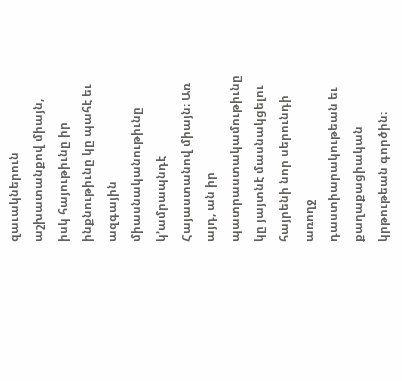զաւակներուն աշխատանքով միայն, իսկ հայութիւնը իր ինքնութիւնը կը պահէ եւ ազգային միասնականութիւնը կ’ամրապնդէ Հայաստանով միայն։ Առ այդ, ան իր պատրաստակամութիւնը կը յայտնէ մասնակցելու հայրենի նոր սերունդի առողջ դաստիարակութեան եւ քաղաքացիական կրթութեան գործին։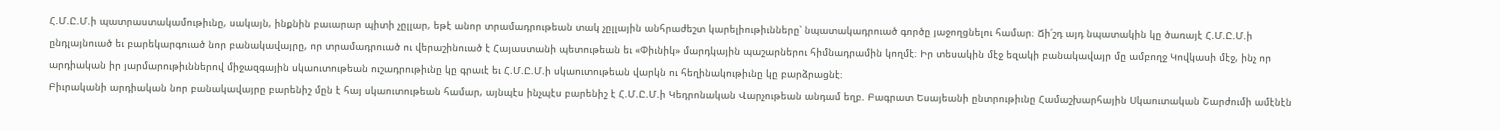Հ.Մ.Ը.Մ.ի պատրաստակամութիւնը, սակայն, ինքնին բաւարար պիտի չըլլար, եթէ անոր տրամադրութեան տակ չըլլային անհրաժեշտ կարելիութիւնները՝ նպատակադրուած գործը յաջողցնելու համար։ Ճի՛շդ այդ նպատակին կը ծառայէ Հ.Մ.Ը.Մ.ի ընդլայնուած եւ բարեկարգուած նոր բանակավայրը, որ տրամադրուած ու վերաշինուած է Հայաստանի պետութեան եւ «Փիւնիկ» մարդկային պաշարներու հիմնադրամին կողմէ։ Իր տեսակին մէջ եզակի բանակավայր մը ամբողջ Կովկասի մէջ, ինչ որ արդիական իր յարմարութիւններով միջազգային սկաուտութեան ուշադրութիւնը կը գրաւէ եւ Հ.Մ.Ը.Մ.ի սկաուտութեան վարկն ու հեղինակութիւնը կը բարձրացնէ։
Բիւրականի արդիական նոր բանակավայրը բարենիշ մըն է հայ սկաուտութեան համար, այնպէս ինչպէս բարենիշ է Հ.Մ.Ը.Մ.ի Կեդրոնական Վարչութեան անդամ եղբ. Բագրատ Եսայեանի ընտրութիւնը Համաշխարհային Սկաուտական Շարժումի ամէնէն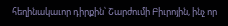հեղինակաւոր դիրքին՝ Շարժումի Բիւրոյին, ինչ որ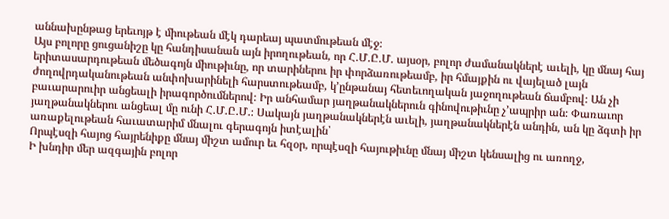աննախընթաց երեւոյթ է միութեան մէկ դարեայ պատմութեան մէջ։
Այս բոլորը ցուցանիշը կը հանդիսանան այն իրողութեան, որ Հ.Մ.Ը.Մ. այսօր, բոլոր ժամանակներէ աւելի, կը մնայ հայ երիտասարդութեան մեծագոյն միութիւնը, որ տարիներու իր փորձառութեամբ, իր հմայքին ու վայելած լայն ժողովրդականութեան անփոխարինելի հարստութեամբ, կ’ընթանայ հետեւողական յաջողութեան ճամբով։ Ան չի բաւարարուիր անցեալի իրագործումներով։ Իր անհամար յաղթանակներուն գինովութիւնը չ’ապրիր ան։ Փառաւոր յաղթանակներու անցեալ մը ունի Հ.Մ.Ը.Մ.։ Սակայն յաղթանակներէն աւելի, յաղթանակներէն անդին, ան կը ձգտի իր առաքելութեան հաւատարիմ մնալու գերագոյն իտէալին՝
Որպէսզի հայոց հայրենիքը մնայ միշտ ամուր եւ հզօր, որպէսզի հայութիւնը մնայ միշտ կենսալից ու առողջ,
Ի խնդիր մեր ազգային բոլոր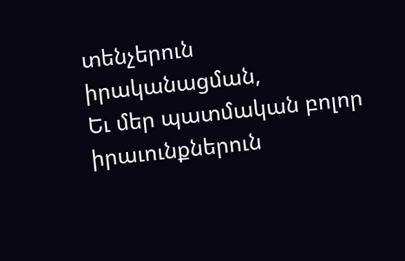տենչերուն իրականացման,
Եւ մեր պատմական բոլոր իրաւունքներուն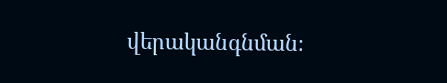վերականգնման։